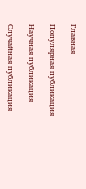Главная

Популярная публикация

Научная публикация

Случайная публикация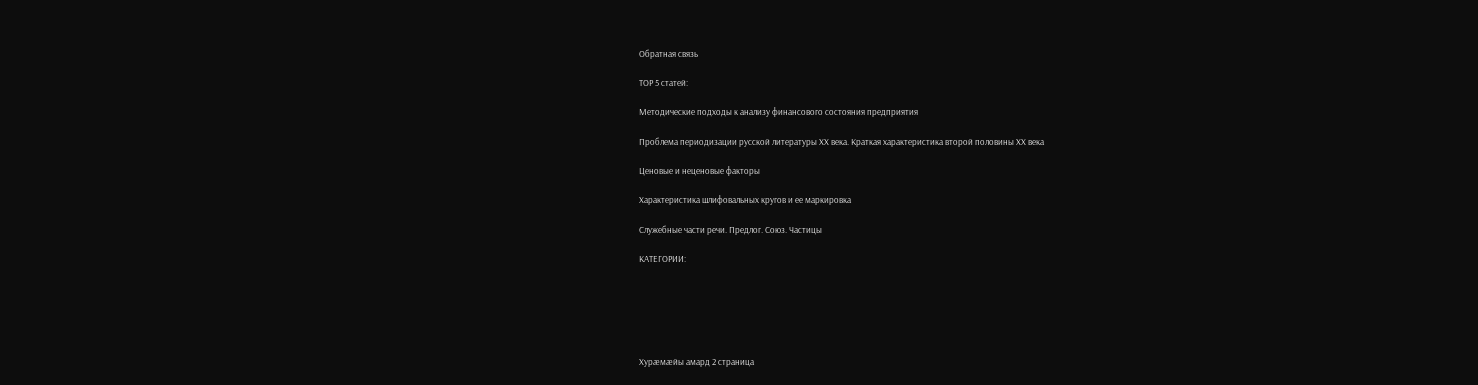Обратная связь

ТОР 5 статей:

Методические подходы к анализу финансового состояния предприятия

Проблема периодизации русской литературы ХХ века. Краткая характеристика второй половины ХХ века

Ценовые и неценовые факторы

Характеристика шлифовальных кругов и ее маркировка

Служебные части речи. Предлог. Союз. Частицы

КАТЕГОРИИ:






Хурæмæйы амард 2 страница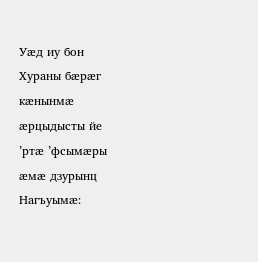Уæд иу бон Хураны бæрæг кæнынмæ æрцыдысты йе ’ртæ ’фсымæры æмæ дзурынц Нагъуымæ: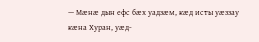— Мæнæ дын ефс бæх уадзæм, кæд исты уæззау кæна Хуран, уæд-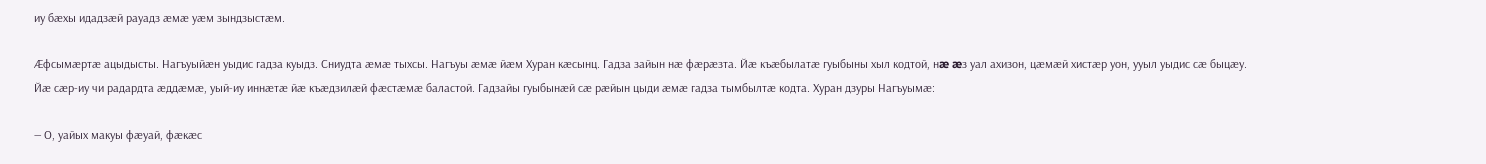иу бæхы идадзæй рауадз æмæ уæм зындзыстæм.

Æфсымæртæ ацыдысты. Нагъуыйæн уыдис гадза куыдз. Сниудта æмæ тыхсы. Нагъуы æмæ йæм Хуран кæсынц. Гадза зайын нæ фæрæзта. Йæ къæбылатæ гуыбыны хыл кодтой, нæ æз уал ахизон, цæмæй хистæр уон, ууыл уыдис сæ быцæу. Йæ сæр-иу чи радардта æддæмæ, уый-иу иннæтæ йæ къæдзилæй фæстæмæ баластой. Гадзайы гуыбынæй сæ рæйын цыди æмæ гадза тымбылтæ кодта. Хуран дзуры Нагъуымæ:

— О, уайых макуы фæуай, фæкæс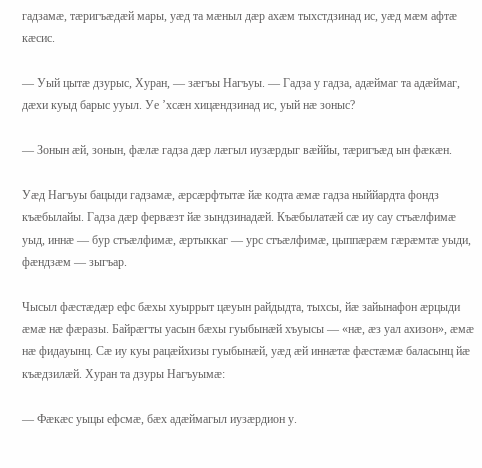гадзамæ, тæригъæдæй мары, уæд та мæныл дæр ахæм тыхстдзинад ис, уæд мæм афтæ кæсис.

— Уый цытæ дзурыс, Хуран, — зæгъы Нагъуы. — Гадза у гадза, адæймаг та адæймаг, дæхи куыд барыс ууыл. Уе ’хсæн хицæндзинад ис, уый нæ зоныс?

— Зонын æй, зонын, фæлæ гадза дæр лæгыл иузæрдыг вæййы, тæригъæд ын фæкæн.

Уæд Нагъуы бацыди гадзамæ, æрсæрфтытæ йæ кодта æмæ гадза ныййардта фондз къæбылайы. Гадза дæр фервæзт йæ зындзинадæй. Къæбылатæй сæ иу сау стъæлфимæ уыд, иннæ — бур стъæлфимæ, æртыккаг — урс стъæлфимæ, цыппæрæм гæрæмтæ уыди, фæндзæм — зыгъар.

Чысыл фæстæдæр ефс бæхы хуыррыт цæуын райдыдта, тыхсы, йæ зайынафон æрцыди æмæ нæ фæразы. Байрæгты уасын бæхы гуыбынæй хъуысы — «нæ, æз уал ахизон», æмæ нæ фидауынц. Сæ иу куы рацæйхизы гуыбынæй, уæд æй иннæтæ фæстæмæ баласынц йæ къæдзилæй. Хуран та дзуры Нагъуымæ:

— Фæкæс уыцы ефсмæ, бæх адæймагыл иузæрдион у.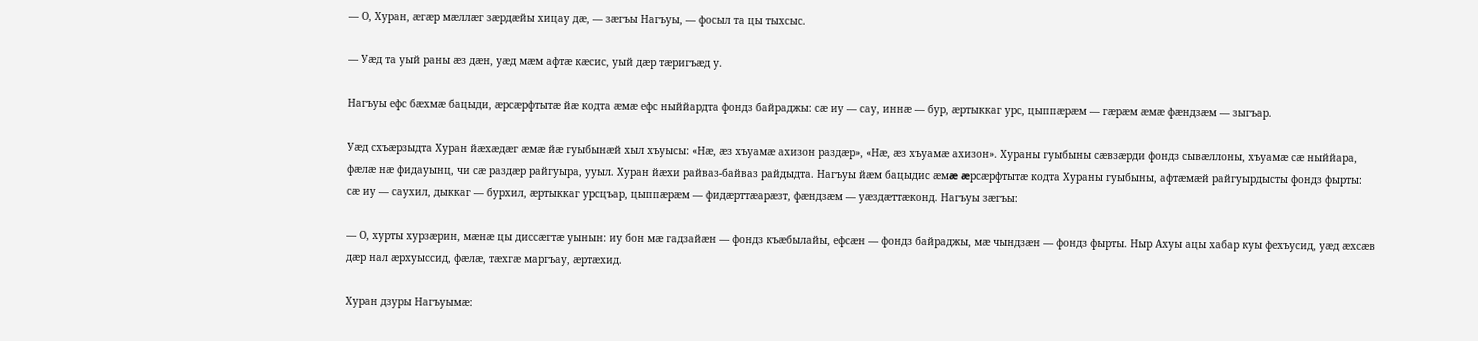— О, Хуран, æгæр мæллæг зæрдæйы хицау дæ, — зæгъы Нагъуы, — фосыл та цы тыхсыс.

— Уæд та уый раны æз дæн, уæд мæм афтæ кæсис, уый дæр тæригъæд у.

Нагъуы ефс бæхмæ бацыди, æрсæрфтытæ йæ кодта æмæ ефс ныййардта фондз байраджы: сæ иу — сау, иннæ — бур, æртыккаг урс, цыппæрæм — гæрæм æмæ фæндзæм — зыгъар.

Уæд схъæрзыдта Хуран йæхæдæг æмæ йæ гуыбынæй хыл хъуысы: «Нæ, æз хъуамæ ахизон раздæр», «Нæ, æз хъуамæ ахизон». Хураны гуыбыны сæвзæрди фондз сывæллоны, хъуамæ сæ ныййара, фæлæ нæ фидауынц, чи сæ раздæр райгуыра, ууыл. Хуран йæхи райваз-байваз райдыдта. Нагъуы йæм бацыдис æмæ æрсæрфтытæ кодта Хураны гуыбыны, афтæмæй райгуырдысты фондз фырты: сæ иу — саухил, дыккаг — бурхил, æртыккаг урсцъар, цыппæрæм — фидæрттæарæзт, фæндзæм — уæздæттæконд. Нагъуы зæгъы:

— О, хурты хурзæрин, мæнæ цы диссæгтæ уынын: иу бон мæ гадзайæн — фондз къæбылайы, ефсæн — фондз байраджы, мæ чындзæн — фондз фырты. Ныр Ахуы ацы хабар куы фехъусид, уæд æхсæв дæр нал æрхуыссид, фæлæ, тæхгæ маргъау, æртæхид.

Хуран дзуры Нагъуымæ: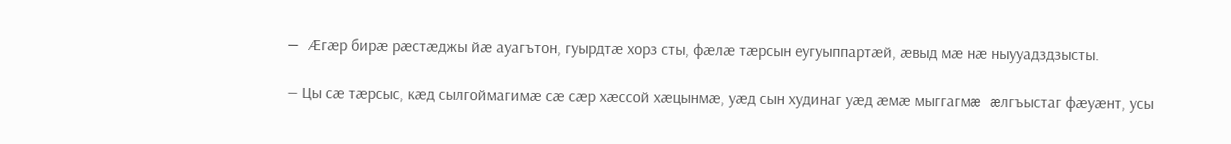— Æгæр бирæ рæстæджы йæ ауагътон, гуырдтæ хорз сты, фæлæ тæрсын еугуыппартæй, æвыд мæ нæ ныууадздзысты.

— Цы сæ тæрсыс, кæд сылгоймагимæ сæ сæр хæссой хæцынмæ, уæд сын худинаг уæд æмæ мыггагмæ æлгъыстаг фæуæнт, усы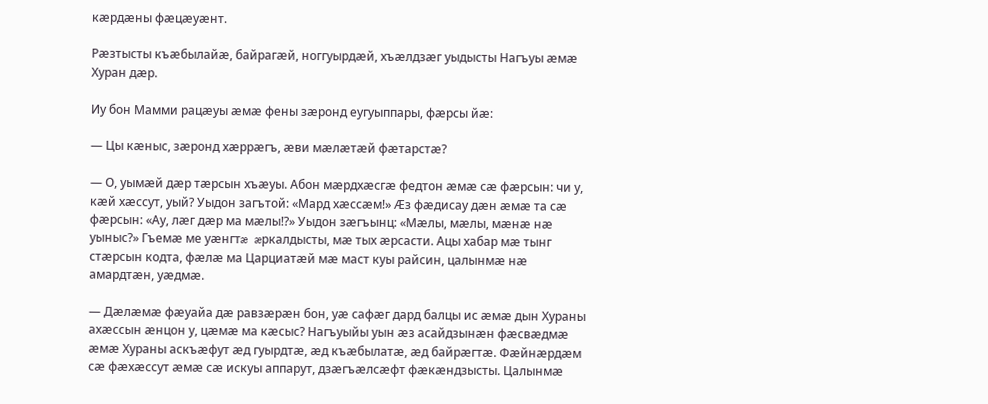кæрдæны фæцæуæнт.

Рæзтысты къæбылайæ, байрагæй, ноггуырдæй, хъæлдзæг уыдысты Нагъуы æмæ Хуран дæр.

Иу бон Мамми рацæуы æмæ фены зæронд еугуыппары, фæрсы йæ:

— Цы кæныс, зæронд хæррæгъ, æви мæлæтæй фæтарстæ?

— О, уымæй дæр тæрсын хъæуы. Абон мæрдхæсгæ федтон æмæ сæ фæрсын: чи у, кæй хæссут, уый? Уыдон загътой: «Мард хæссæм!» Æз фæдисау дæн æмæ та сæ фæрсын: «Ау, лæг дæр ма мæлы!?» Уыдон зæгъынц: «Мæлы, мæлы, мæнæ нæ уыныс?» Гъемæ ме уæнгтæ æркалдысты, мæ тых æрсасти. Ацы хабар мæ тынг стæрсын кодта, фæлæ ма Царциатæй мæ маст куы райсин, цалынмæ нæ амардтæн, уæдмæ.

— Дæлæмæ фæуайа дæ равзæрæн бон, уæ сафæг дард балцы ис æмæ дын Хураны ахæссын æнцон у, цæмæ ма кæсыс? Нагъуыйы уын æз асайдзынæн фæсвæдмæ æмæ Хураны аскъæфут æд гуырдтæ, æд къæбылатæ, æд байрæгтæ. Фæйнæрдæм сæ фæхæссут æмæ сæ искуы аппарут, дзæгъæлсæфт фæкæндзысты. Цалынмæ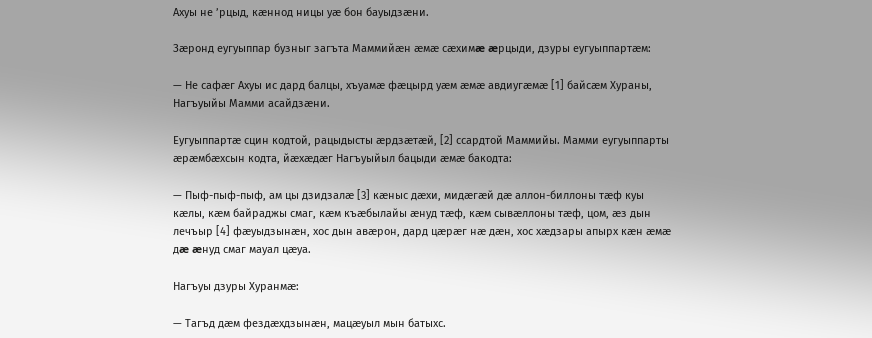Ахуы не ’рцыд, кæннод ницы уæ бон бауыдзæни.

Зæронд еугуыппар бузныг загъта Маммийæн æмæ сæхимæ æрцыди, дзуры еугуыппартæм:

— Не сафæг Ахуы ис дард балцы, хъуамæ фæцырд уæм æмæ авдиугæмæ [1] байсæм Хураны, Нагъуыйы Мамми асайдзæни.

Еугуыппартæ сцин кодтой, рацыдысты æрдзæтæй, [2] ссардтой Маммийы. Мамми еугуыппарты æрæмбæхсын кодта, йæхæдæг Нагъуыйыл бацыди æмæ бакодта:

— Пыф-пыф-пыф, ам цы дзидзалæ [3] кæныс дæхи, мидæгæй дæ аллон-биллоны тæф куы кæлы, кæм байраджы смаг, кæм къæбылайы æнуд тæф, кæм сывæллоны тæф, цом, æз дын лечъыр [4] фæуыдзынæн, хос дын авæрон, дард цæрæг нæ дæн, хос хæдзары апырх кæн æмæ дæ æнуд смаг мауал цæуа.

Нагъуы дзуры Хуранмæ:

— Тагъд дæм фездæхдзынæн, мацæуыл мын батыхс.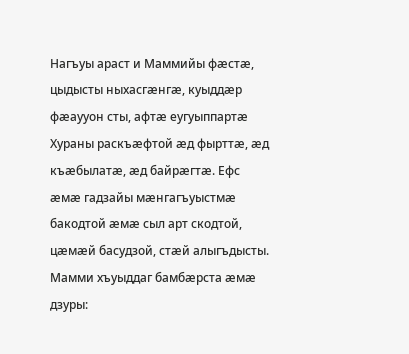Нагъуы араст и Маммийы фæстæ, цыдысты ныхасгæнгæ, куыддæр фæаууон сты, афтæ еугуыппартæ Хураны раскъæфтой æд фырттæ, æд къæбылатæ, æд байрæгтæ. Ефс æмæ гадзайы мæнгагъуыстмæ бакодтой æмæ сыл арт скодтой, цæмæй басудзой, стæй алыгъдысты. Мамми хъуыддаг бамбæрста æмæ дзуры: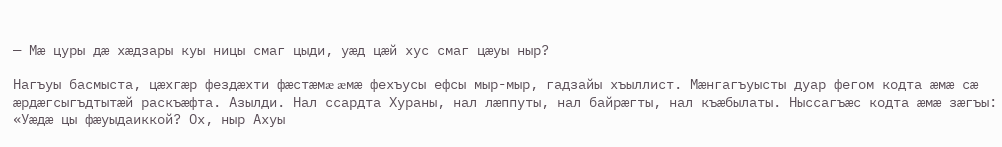— Мæ цуры дæ хæдзары куы ницы смаг цыди, уæд цæй хус смаг цæуы ныр?

Нагъуы басмыста, цæхгæр фездæхти фæстæмæ æмæ фехъусы ефсы мыр-мыр, гадзайы хъыллист. Мæнгагъуысты дуар фегом кодта æмæ сæ æрдæгсыгъдтытæй раскъæфта. Азылди. Нал ссардта Хураны, нал лæппуты, нал байрæгты, нал къæбылаты. Ныссагъæс кодта æмæ зæгъы: «Уæдæ цы фæуыдаиккой? Ох, ныр Ахуы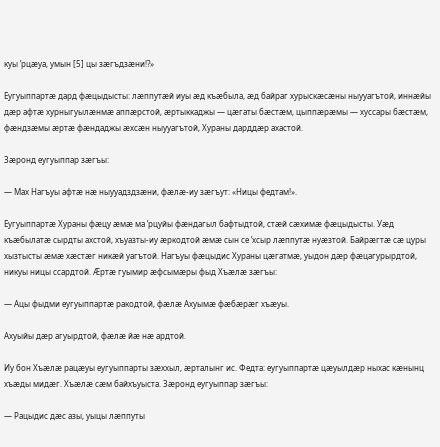куы ’рцæуа, умын [5] цы зæгъдзæни!?»

Еугуыппартæ дард фæцыдысты: лæппутæй иуы æд къæбыла, æд байраг хурыскæсæны ныууагътой, иннæйы дæр афтæ хурныгуылæнмæ аппæрстой, æртыккаджы — цæгаты бæстæм, цыппæрæмы — хуссары бæстæм, фæндзæмы æртæ фæндаджы æхсæн ныууагътой, Хураны дарддæр ахастой.

Зæронд еугуыппар зæгъы:

— Мах Нагъуы афтæ нæ ныууадздзæни, фæлæ-иу зæгъут: «Ницы федтам!».

Еугуыппартæ Хураны фæцу æмæ ма ’рцуйы фæндагыл бафтыдтой, стæй сæхимæ фæцыдысты. Уæд къæбылатæ сырдты ахстой, хъуазты-иу æркодтой æмæ сын се ’хсыр лæппутæ нуæзтой. Байрæгтæ сæ цуры хызтысты æмæ хæстæг никæй уагътой. Нагъуы фæцыдис Хураны цæгатмæ, уыдон дæр фæцагурырдтой, никуы ницы ссардтой. Æртæ гуымир æфсымæры фыд Хъæлæ зæгъы:

— Ацы фыдми еугуыппартæ ракодтой, фæлæ Ахуымæ фæбæрæг хъæуы.

Ахуыйы дæр агуырдтой, фæлæ йæ нæ ардтой.

Иу бон Хъæлæ рацæуы еугуыппарты зæххыл, æрталынг ис. Федта: еугуыппартæ цæуылдæр ныхас кæнынц хъæды мидæг. Хъæлæ сæм байхъуыста. Зæронд еугуыппар зæгъы:

— Рацыдис дæс азы, уыцы лæппуты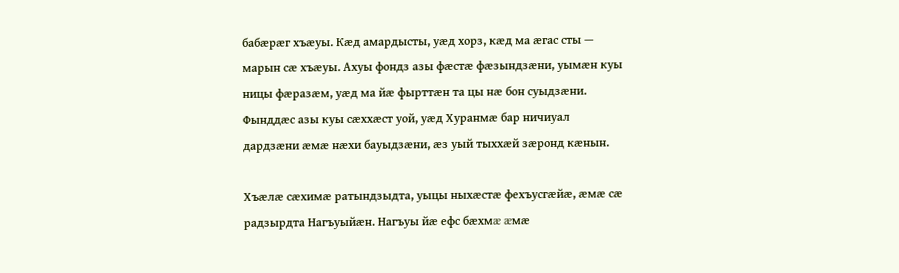бабæрæг хъæуы. Кæд амардысты, уæд хорз, кæд ма æгас сты — марын сæ хъæуы. Ахуы фондз азы фæстæ фæзындзæни, уымæн куы ницы фæразæм, уæд ма йæ фырттæн та цы нæ бон суыдзæни. Фынддæс азы куы сæххæст уой, уæд Хуранмæ бар ничиуал дардзæни æмæ нæхи бауыдзæни, æз уый тыххæй зæронд кæнын.

Хъæлæ сæхимæ ратындзыдта, уыцы ныхæстæ фехъусгæйæ, æмæ сæ радзырдта Нагъуыйæн. Нагъуы йæ ефс бæхмæ æмæ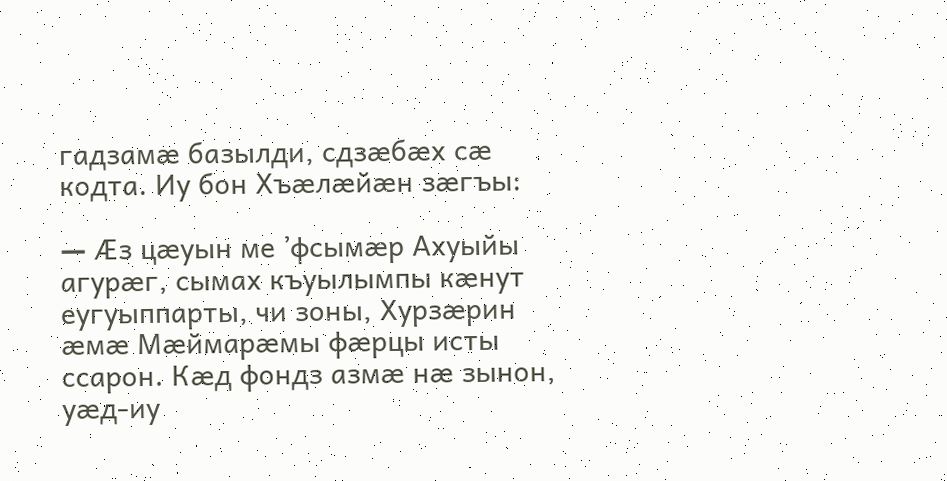гадзамæ базылди, сдзæбæх сæ кодта. Иу бон Хъæлæйæн зæгъы:

— Æз цæуын ме ’фсымæр Ахуыйы агурæг, сымах къуылымпы кæнут еугуыппарты, чи зоны, Хурзæрин æмæ Мæймарæмы фæрцы исты ссарон. Кæд фондз азмæ нæ зынон, уæд-иу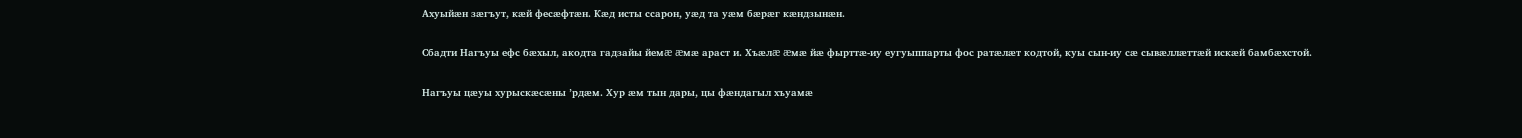Ахуыйæн зæгъут, кæй фесæфтæн. Кæд исты ссарон, уæд та уæм бæрæг кæндзынæн.

Сбадти Нагъуы ефс бæхыл, акодта гадзайы йемæ æмæ араст и. Хъæлæ æмæ йæ фырттæ-иу еугуыппарты фос ратæлæт кодтой, куы сын-иу сæ сывæллæттæй искæй бамбæхстой.

Нагъуы цæуы хурыскæсæны ’рдæм. Хур æм тын дары, цы фæндагыл хъуамæ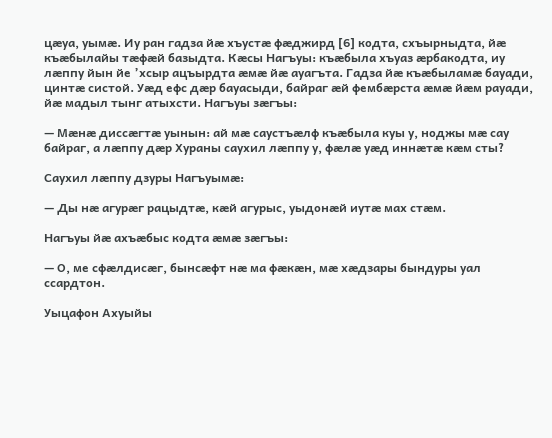цæуа, уымæ. Иу ран гадза йæ хъустæ фæджирд [6] кодта, схъырныдта, йæ къæбылайы тæфæй базыдта. Кæсы Нагъуы: къæбыла хъуаз æрбакодта, иу лæппу йын йе ’хсыр ацъырдта æмæ йæ ауагъта. Гадза йæ къæбыламæ бауади, цинтæ систой. Уæд ефс дæр бауасыди, байраг æй фембæрста æмæ йæм рауади, йæ мадыл тынг атыхсти. Нагъуы зæгъы:

— Мæнæ диссæгтæ уынын: ай мæ саустъæлф къæбыла куы у, ноджы мæ сау байраг, а лæппу дæр Хураны саухил лæппу у, фæлæ уæд иннæтæ кæм сты?

Саухил лæппу дзуры Нагъуымæ:

— Ды нæ агурæг рацыдтæ, кæй агурыс, уыдонæй иутæ мах стæм.

Нагъуы йæ ахъæбыс кодта æмæ зæгъы:

— О, ме сфæлдисæг, бынсæфт нæ ма фæкæн, мæ хæдзары бындуры уал ссардтон.

Уыцафон Ахуыйы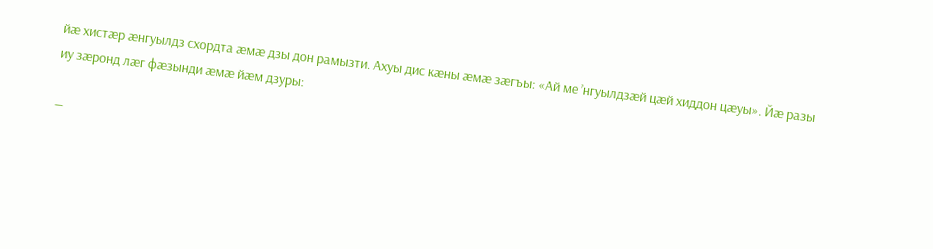йæ хистæр æнгуылдз схордта æмæ дзы дон рамызти. Ахуы дис кæны æмæ зæгъы: «Ай ме ’нгуылдзæй цæй хиддон цæуы». Йæ разы иу зæронд лæг фæзынди æмæ йæм дзуры:

—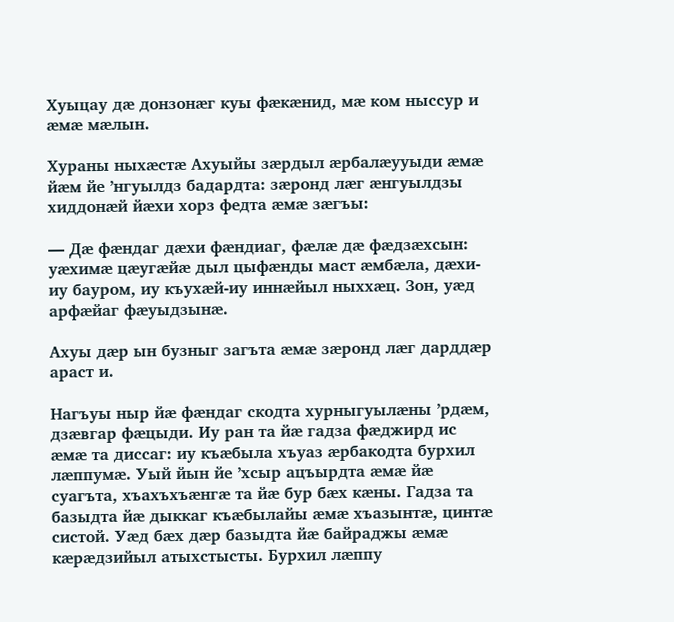Хуыцау дæ донзонæг куы фæкæнид, мæ ком ныссур и æмæ мæлын.

Хураны ныхæстæ Ахуыйы зæрдыл æрбалæууыди æмæ йæм йе ’нгуылдз бадардта: зæронд лæг æнгуылдзы хиддонæй йæхи хорз федта æмæ зæгъы:

— Дæ фæндаг дæхи фæндиаг, фæлæ дæ фæдзæхсын: уæхимæ цæугæйæ дыл цыфæнды маст æмбæла, дæхи-иу бауром, иу къухæй-иу иннæйыл ныххæц. Зон, уæд арфæйаг фæуыдзынæ.

Ахуы дæр ын бузныг загъта æмæ зæронд лæг дарддæр араст и.

Нагъуы ныр йæ фæндаг скодта хурныгуылæны ’рдæм, дзæвгар фæцыди. Иу ран та йæ гадза фæджирд ис æмæ та диссаг: иу къæбыла хъуаз æрбакодта бурхил лæппумæ. Уый йын йе ’хсыр ацъырдта æмæ йæ суагъта, хъахъхъæнгæ та йæ бур бæх кæны. Гадза та базыдта йæ дыккаг къæбылайы æмæ хъазынтæ, цинтæ систой. Уæд бæх дæр базыдта йæ байраджы æмæ кæрæдзийыл атыхстысты. Бурхил лæппу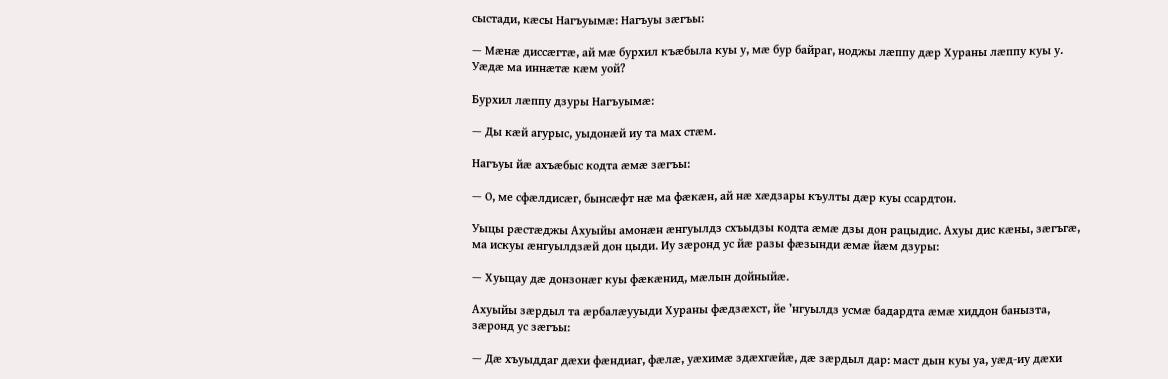сыстади, кæсы Нагъуымæ: Нагъуы зæгъы:

— Мæнæ диссæгтæ, ай мæ бурхил къæбыла куы у, мæ бур байраг, ноджы лæппу дæр Хураны лæппу куы у. Уæдæ ма иннæтæ кæм уой?

Бурхил лæппу дзуры Нагъуымæ:

— Ды кæй агурыс, уыдонæй иу та мах стæм.

Нагъуы йæ ахъæбыс кодта æмæ зæгъы:

— О, ме сфæлдисæг, бынсæфт нæ ма фæкæн, ай нæ хæдзары къулты дæр куы ссардтон.

Уыцы рæстæджы Ахуыйы амонæн æнгуылдз схъыдзы кодта æмæ дзы дон рацыдис. Ахуы дис кæны, зæгъгæ, ма искуы æнгуылдзæй дон цыди. Иу зæронд ус йæ разы фæзынди æмæ йæм дзуры:

— Хуыцау дæ донзонæг куы фæкæнид, мæлын дойныйæ.

Ахуыйы зæрдыл та æрбалæууыди Хураны фæдзæхст, йе ’нгуылдз усмæ бадардта æмæ хиддон банызта, зæронд ус зæгъы:

— Дæ хъуыддаг дæхи фæндиаг, фæлæ, уæхимæ здæхгæйæ, дæ зæрдыл дар: маст дын куы уа, уæд-иу дæхи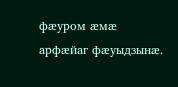фæуром æмæ арфæйаг фæуыдзынæ.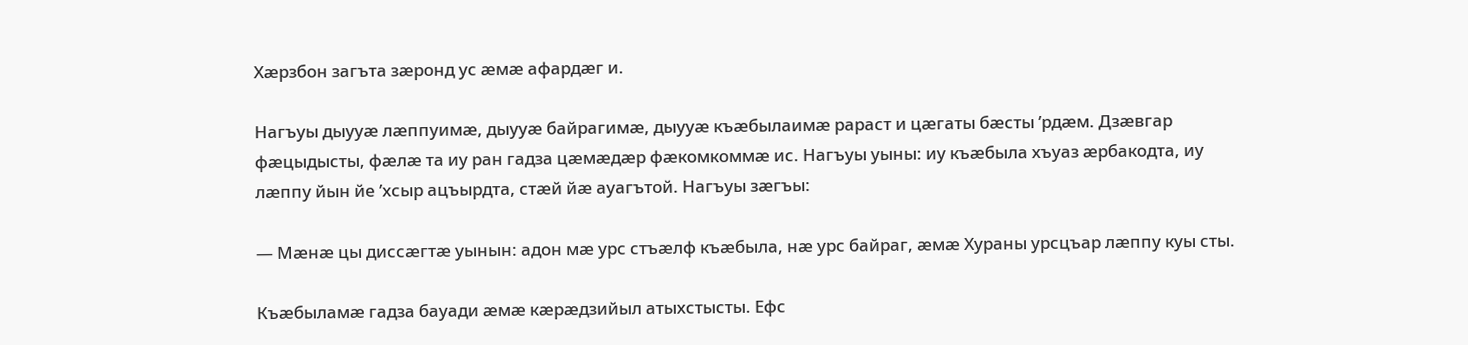Хæрзбон загъта зæронд ус æмæ афардæг и.

Нагъуы дыууæ лæппуимæ, дыууæ байрагимæ, дыууæ къæбылаимæ рараст и цæгаты бæсты ’рдæм. Дзæвгар фæцыдысты, фæлæ та иу ран гадза цæмæдæр фæкомкоммæ ис. Нагъуы уыны: иу къæбыла хъуаз æрбакодта, иу лæппу йын йе ’хсыр ацъырдта, стæй йæ ауагътой. Нагъуы зæгъы:

— Мæнæ цы диссæгтæ уынын: адон мæ урс стъæлф къæбыла, нæ урс байраг, æмæ Хураны урсцъар лæппу куы сты.

Къæбыламæ гадза бауади æмæ кæрæдзийыл атыхстысты. Ефс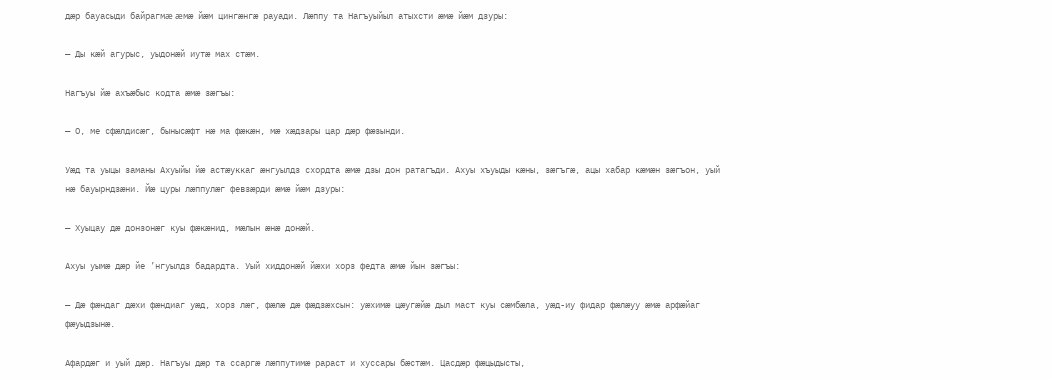дæр бауасыди байрагмæ æмæ йæм цингæнгæ рауади. Лæппу та Нагъуыйыл атыхсти æмæ йæм дзуры:

— Ды кæй агурыс, уыдонæй иутæ мах стæм.

Нагъуы йæ ахъæбыс кодта æмæ зæгъы:

— О, ме сфæлдисæг, бынысæфт нæ ма фæкæн, мæ хæдзары цар дæр фæзынди.

Уæд та уыцы заманы Ахуыйы йæ астæуккаг æнгуылдз схордта æмæ дзы дон ратагъди. Ахуы хъуыды кæны, зæгъгæ, ацы хабар кæмæн зæгъон, уый нæ бауырндзæни. Йæ цуры лæппулæг февзæрди æмæ йæм дзуры:

— Хуыцау дæ донзонæг куы фæкæнид, мæлын æнæ донæй.

Ахуы уымæ дæр йе ’нгуылдз бадардта. Уый хиддонæй йæхи хорз федта æмæ йын зæгъы:

— Дæ фæндаг дæхи фæндиаг уæд, хорз лæг, фæлæ дæ фæдзæхсын: уæхимæ цæугæйæ дыл маст куы сæмбæла, уæд-иу фидар фæлæуу æмæ арфæйаг фæуыдзынæ.

Афардæг и уый дæр. Нагъуы дæр та ссаргæ лæппутимæ рараст и хуссары бæстæм. Цасдæр фæцыдысты,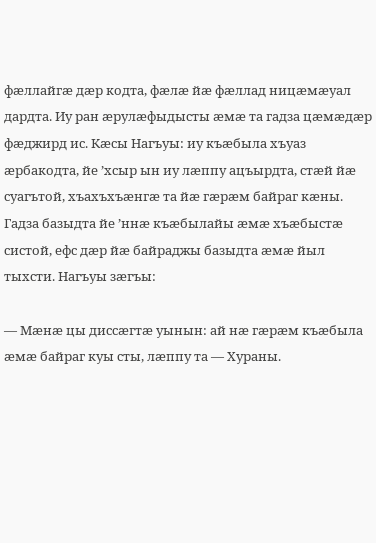фæллайгæ дæр кодта, фæлæ йæ фæллад ницæмæуал дардта. Иу ран æрулæфыдысты æмæ та гадза цæмæдæр фæджирд ис. Кæсы Нагъуы: иу къæбыла хъуаз æрбакодта, йе ’хсыр ын иу лæппу ацъырдта, стæй йæ суагътой, хъахъхъæнгæ та йæ гæрæм байраг кæны. Гадза базыдта йе ’ннæ къæбылайы æмæ хъæбыстæ систой, ефс дæр йæ байраджы базыдта æмæ йыл тыхсти. Нагъуы зæгъы:

— Мæнæ цы диссæгтæ уынын: ай нæ гæрæм къæбыла æмæ байраг куы сты, лæппу та — Хураны.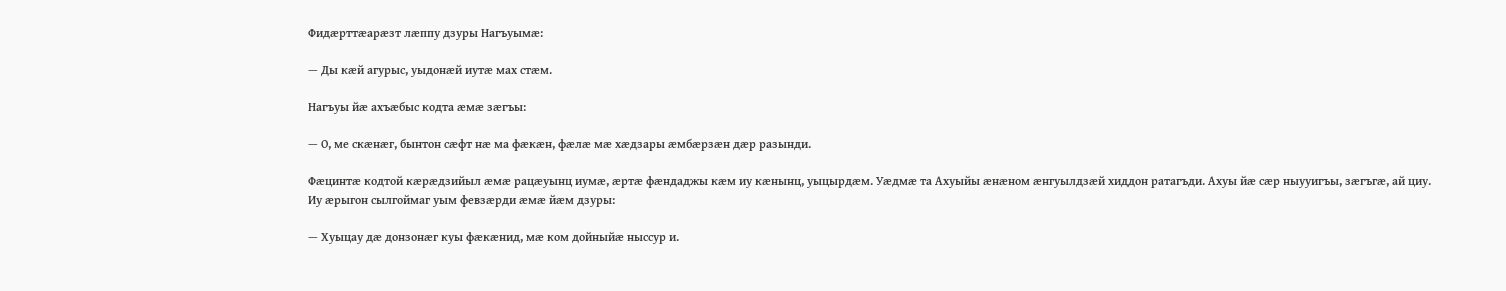Фидæрттæарæзт лæппу дзуры Нагъуымæ:

— Ды кæй агурыс, уыдонæй иутæ мах стæм.

Нагъуы йæ ахъæбыс кодта æмæ зæгъы:

— О, ме скæнæг, бынтон сæфт нæ ма фæкæн, фæлæ мæ хæдзары æмбæрзæн дæр разынди.

Фæцинтæ кодтой кæрæдзийыл æмæ рацæуынц иумæ, æртæ фæндаджы кæм иу кæнынц, уыцырдæм. Уæдмæ та Ахуыйы æнæном æнгуылдзæй хиддон ратагъди. Ахуы йæ сæр ныууигъы, зæгъгæ, ай циу. Иу æрыгон сылгоймаг уым февзæрди æмæ йæм дзуры:

— Хуыцау дæ донзонæг куы фæкæнид, мæ ком дойныйæ ныссур и.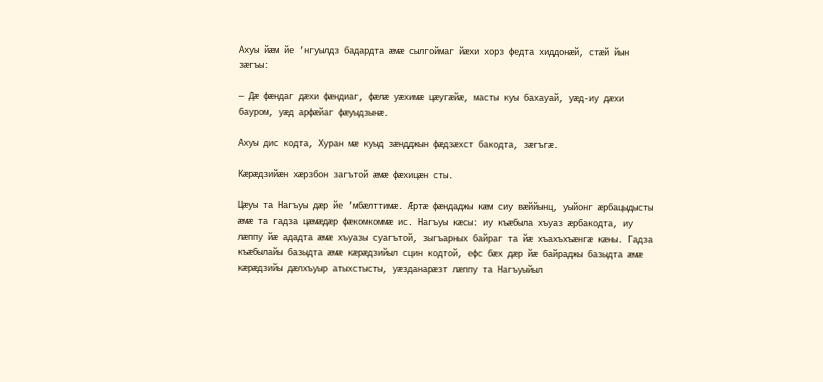Ахуы йæм йе ’нгуылдз бадардта æмæ сылгоймаг йæхи хорз федта хиддонæй, стæй йын зæгъы:

— Дæ фæндаг дæхи фæндиаг, фæлæ уæхимæ цæугæйæ, масты куы бахауай, уæд-иу дæхи бауром, уæд арфæйаг фæуыдзынæ.

Ахуы дис кодта, Хуран мæ куыд зæндджын фæдзæхст бакодта, зæгъгæ.

Кæрæдзийæн хæрзбон загътой æмæ фæхицæн сты.

Цæуы та Нагъуы дæр йе ’мбæлттимæ. Æртæ фæндаджы кæм сиу вæййынц, уыйонг æрбацыдысты æмæ та гадза цæмæдæр фæкомкоммæ ис. Нагъуы кæсы: иу къæбыла хъуаз æрбакодта, иу лæппу йæ ададта æмæ хъуазы суагътой, зыгъарных байраг та йæ хъахъхъæнгæ кæны. Гадза къæбылайы базыдта æмæ кæрæдзийыл сцин кодтой, ефс бæх дæр йæ байраджы базыдта æмæ кæрæдзийы дæлхъуыр атыхстысты, уæзданарæзт лæппу та Нагъуыйыл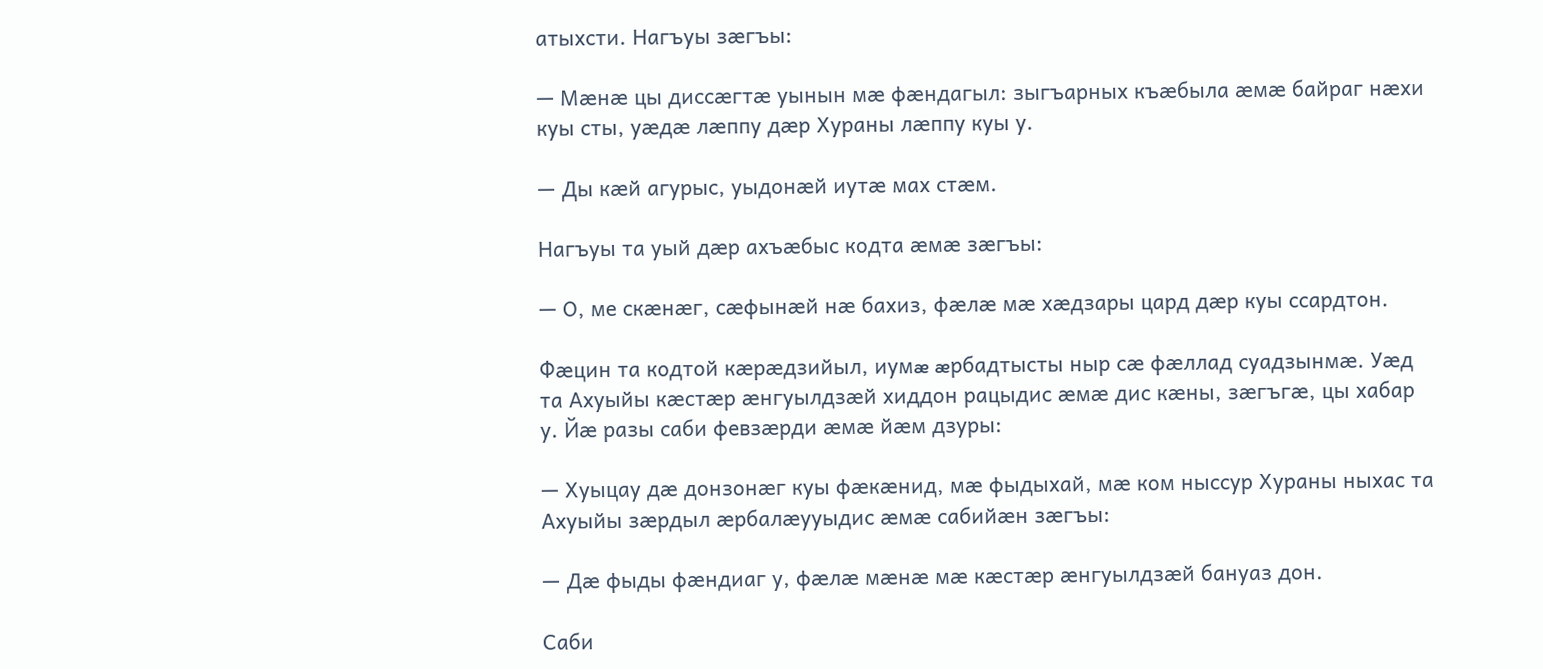атыхсти. Нагъуы зæгъы:

— Мæнæ цы диссæгтæ уынын мæ фæндагыл: зыгъарных къæбыла æмæ байраг нæхи куы сты, уæдæ лæппу дæр Хураны лæппу куы у.

— Ды кæй агурыс, уыдонæй иутæ мах стæм.

Нагъуы та уый дæр ахъæбыс кодта æмæ зæгъы:

— О, ме скæнæг, сæфынæй нæ бахиз, фæлæ мæ хæдзары цард дæр куы ссардтон.

Фæцин та кодтой кæрæдзийыл, иумæ æрбадтысты ныр сæ фæллад суадзынмæ. Уæд та Ахуыйы кæстæр æнгуылдзæй хиддон рацыдис æмæ дис кæны, зæгъгæ, цы хабар у. Йæ разы саби февзæрди æмæ йæм дзуры:

— Хуыцау дæ донзонæг куы фæкæнид, мæ фыдыхай, мæ ком ныссур Хураны ныхас та Ахуыйы зæрдыл æрбалæууыдис æмæ сабийæн зæгъы:

— Дæ фыды фæндиаг у, фæлæ мæнæ мæ кæстæр æнгуылдзæй бануаз дон.

Саби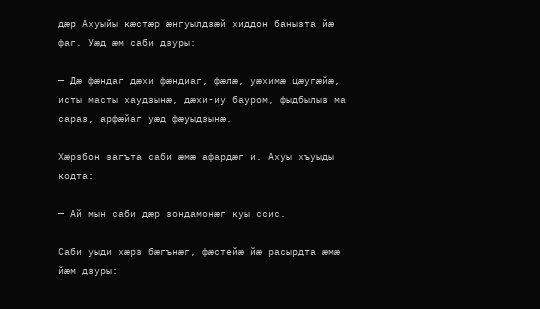дæр Ахуыйы кæстæр æнгуылдзæй хиддон банызта йæ фаг. Уæд æм саби дзуры:

— Дæ фæндаг дæхи фæндиаг, фæлæ, уæхимæ цæугæйæ, исты масты хаудзынæ, дæхи-иу бауром, фыдбылыз ма сараз, арфæйаг уæд фæуыдзынæ.

Хæрзбон загъта саби æмæ афардæг и. Ахуы хъуыды кодта:

— Ай мын саби дæр зондамонæг куы ссис.

Саби уыди хæрз бæгънæг, фæстейæ йæ расырдта æмæ йæм дзуры: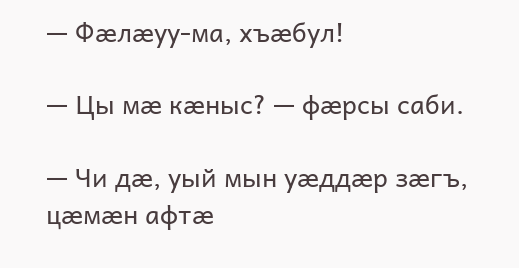— Фæлæуу-ма, хъæбул!

— Цы мæ кæныс? — фæрсы саби.

— Чи дæ, уый мын уæддæр зæгъ, цæмæн афтæ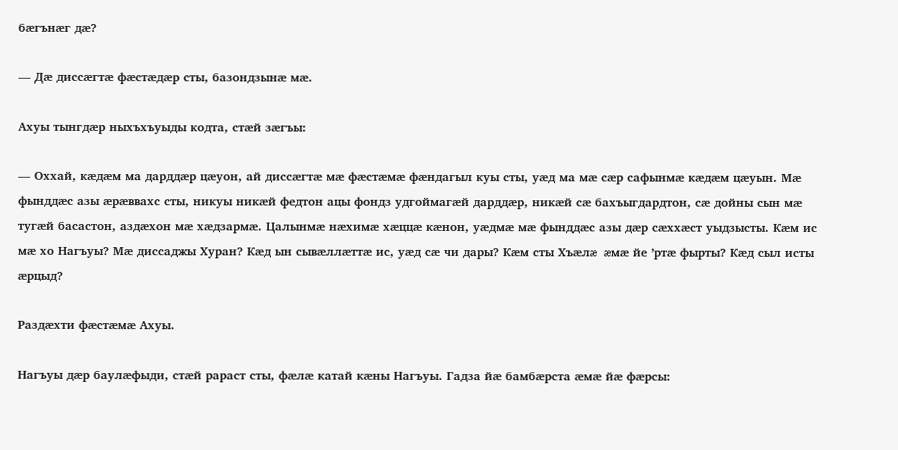бæгънæг дæ?

— Дæ диссæгтæ фæстæдæр сты, базондзынæ мæ.

Ахуы тынгдæр ныхъхъуыды кодта, стæй зæгъы:

— Оххай, кæдæм ма дарддæр цæуон, ай диссæгтæ мæ фæстæмæ фæндагыл куы сты, уæд ма мæ сæр сафынмæ кæдæм цæуын. Мæ фынддæс азы æрæввахс сты, никуы никæй федтон ацы фондз удгоймагæй дарддæр, никæй сæ бахъыгдардтон, сæ дойны сын мæ тугæй басастон, аздæхон мæ хæдзармæ. Цалынмæ нæхимæ хæццæ кæнон, уæдмæ мæ фынддæс азы дæр сæххæст уыдзысты. Кæм ис мæ хо Нагъуы? Мæ диссаджы Хуран? Кæд ын сывæллæттæ ис, уæд сæ чи дары? Кæм сты Хъæлæ æмæ йе ’ртæ фырты? Кæд сыл исты æрцыд?

Раздæхти фæстæмæ Ахуы.

Нагъуы дæр баулæфыди, стæй рараст сты, фæлæ катай кæны Нагъуы. Гадза йæ бамбæрста æмæ йæ фæрсы: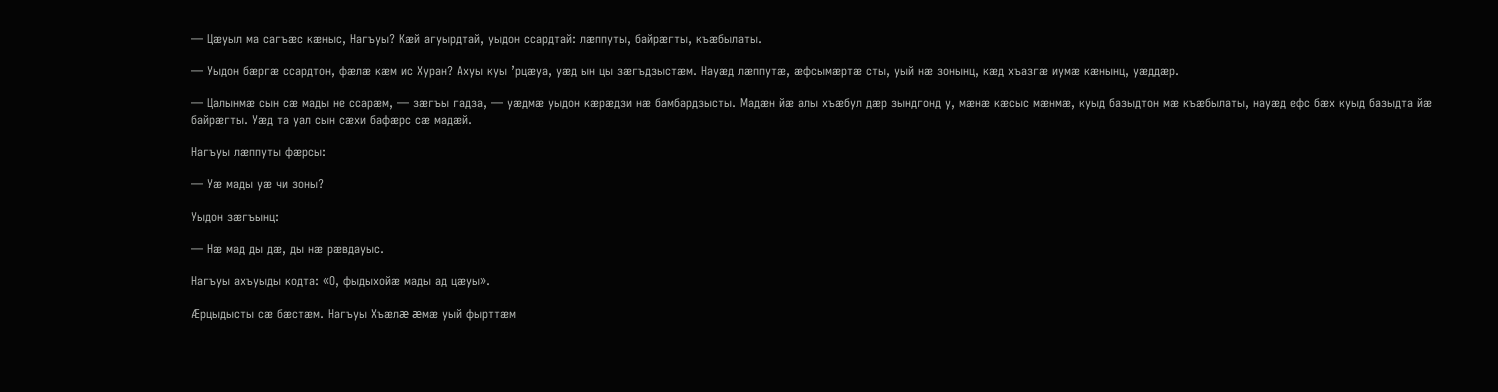— Цæуыл ма сагъæс кæныс, Нагъуы? Кæй агуырдтай, уыдон ссардтай: лæппуты, байрæгты, къæбылаты.

— Уыдон бæргæ ссардтон, фæлæ кæм ис Хуран? Ахуы куы ’рцæуа, уæд ын цы зæгъдзыстæм. Науæд лæппутæ, æфсымæртæ сты, уый нæ зонынц, кæд хъазгæ иумæ кæнынц, уæддæр.

— Цалынмæ сын сæ мады не ссарæм, — зæгъы гадза, — уæдмæ уыдон кæрæдзи нæ бамбардзысты. Мадæн йæ алы хъæбул дæр зындгонд у, мæнæ кæсыс мæнмæ, куыд базыдтон мæ къæбылаты, науæд ефс бæх куыд базыдта йæ байрæгты. Уæд та уал сын сæхи бафæрс сæ мадæй.

Нагъуы лæппуты фæрсы:

— Уæ мады уæ чи зоны?

Уыдон зæгъынц:

— Нæ мад ды дæ, ды нæ рæвдауыс.

Нагъуы ахъуыды кодта: «О, фыдыхойæ мады ад цæуы».

Æрцыдысты сæ бæстæм. Нагъуы Хъæлæ æмæ уый фырттæм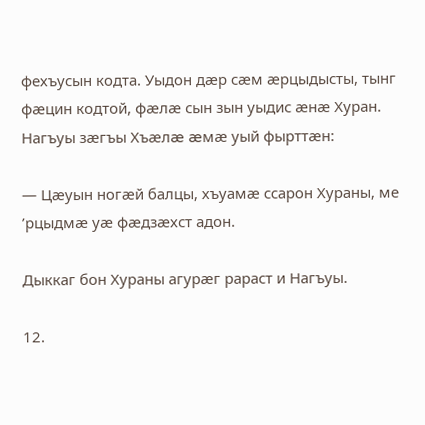фехъусын кодта. Уыдон дæр сæм æрцыдысты, тынг фæцин кодтой, фæлæ сын зын уыдис æнæ Хуран. Нагъуы зæгъы Хъæлæ æмæ уый фырттæн:

— Цæуын ногæй балцы, хъуамæ ссарон Хураны, ме ’рцыдмæ уæ фæдзæхст адон.

Дыккаг бон Хураны агурæг рараст и Нагъуы.

12.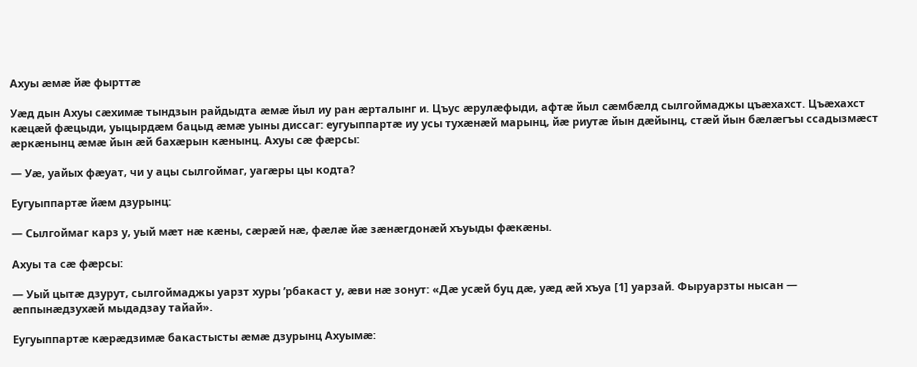Ахуы æмæ йæ фырттæ

Уæд дын Ахуы сæхимæ тындзын райдыдта æмæ йыл иу ран æрталынг и. Цъус æрулæфыди, афтæ йыл сæмбæлд сылгоймаджы цъæхахст. Цъæхахст кæцæй фæцыди, уыцырдæм бацыд æмæ уыны диссаг: еугуыппартæ иу усы тухæнæй марынц, йæ риутæ йын дæйынц, стæй йын бæлæгъы ссадызмæст æркæнынц æмæ йын æй бахæрын кæнынц. Ахуы сæ фæрсы:

— Уæ, уайых фæуат, чи у ацы сылгоймаг, уагæры цы кодта?

Еугуыппартæ йæм дзурынц:

— Сылгоймаг карз у, уый мæт нæ кæны, сæрæй нæ, фæлæ йæ зæнæгдонæй хъуыды фæкæны.

Ахуы та сæ фæрсы:

— Уый цытæ дзурут, сылгоймаджы уарзт хуры ’рбакаст у, æви нæ зонут: «Дæ усæй буц дæ, уæд æй хъуа [1] уарзай. Фыруарзты нысан — æппынæдзухæй мыдадзау тайай».

Еугуыппартæ кæрæдзимæ бакастысты æмæ дзурынц Ахуымæ: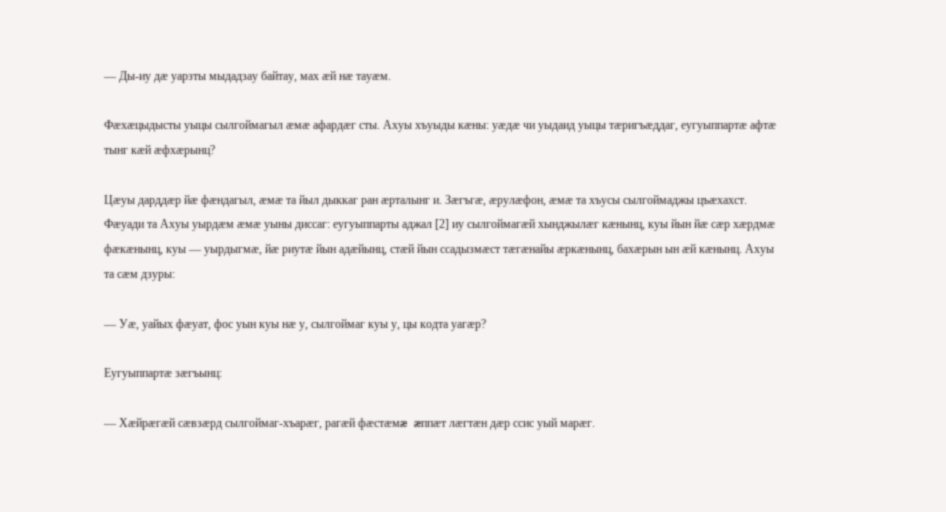— Ды-иу дæ уарзты мыдадзау байтау, мах æй нæ тауæм.

Фæхæцыдысты уыцы сылгоймагыл æмæ афардæг сты. Ахуы хъуыды кæны: уæдæ чи уыдаид уыцы тæригъæддаг, еугуыппартæ афтæ тынг кæй æфхæрынц?

Цæуы дарддæр йæ фæндагыл, æмæ та йыл дыккаг ран æрталынг и. Зæгъгæ, æрулæфон, æмæ та хъусы сылгоймаджы цъæхахст. Фæуади та Ахуы уырдæм æмæ уыны диссаг: еугуыппарты аджал [2] иу сылгоймагæй хынджылæг кæнынц, куы йын йæ сæр хæрдмæ фæкæнынц, куы — уырдыгмæ, йæ риутæ йын адæйынц, стæй йын ссадызмæст тæгæнайы æркæнынц, бахæрын ын æй кæнынц. Ахуы та сæм дзуры:

— Уæ, уайых фæуат, фос уын куы нæ у, сылгоймаг куы у, цы кодта уагæр?

Еугуыппартæ зæгъынц:

— Хæйрæгæй сæвзæрд сылгоймаг-хъарæг, рагæй фæстæмæ æппæт лæгтæн дæр ссис уый марæг.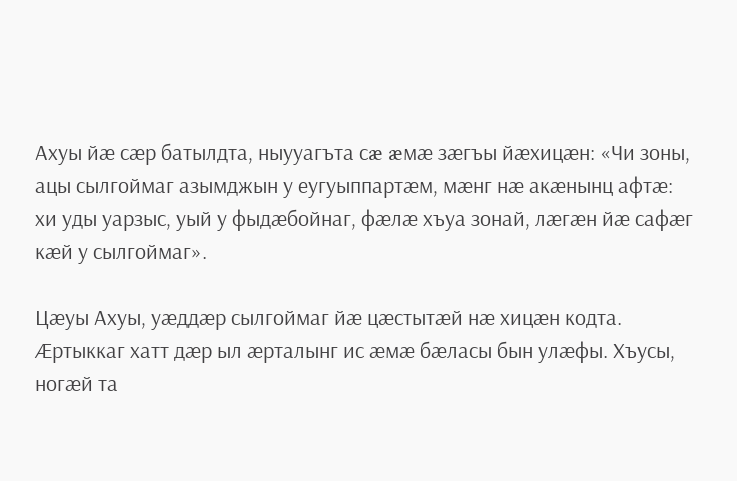Ахуы йæ сæр батылдта, ныууагъта сæ æмæ зæгъы йæхицæн: «Чи зоны, ацы сылгоймаг азымджын у еугуыппартæм, мæнг нæ акæнынц афтæ: хи уды уарзыс, уый у фыдæбойнаг, фæлæ хъуа зонай, лæгæн йæ сафæг кæй у сылгоймаг».

Цæуы Ахуы, уæддæр сылгоймаг йæ цæстытæй нæ хицæн кодта. Æртыккаг хатт дæр ыл æрталынг ис æмæ бæласы бын улæфы. Хъусы, ногæй та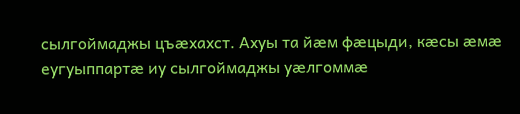сылгоймаджы цъæхахст. Ахуы та йæм фæцыди, кæсы æмæ еугуыппартæ иу сылгоймаджы уæлгоммæ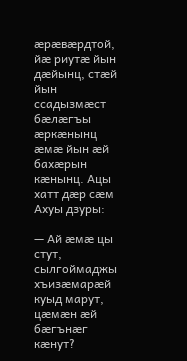æрæвæрдтой, йæ риутæ йын дæйынц, стæй йын ссадызмæст бæлæгъы æркæнынц æмæ йын æй бахæрын кæнынц. Ацы хатт дæр сæм Ахуы дзуры:

— Ай æмæ цы стут, сылгоймаджы хъизæмарæй куыд марут, цæмæн æй бæгънæг кæнут?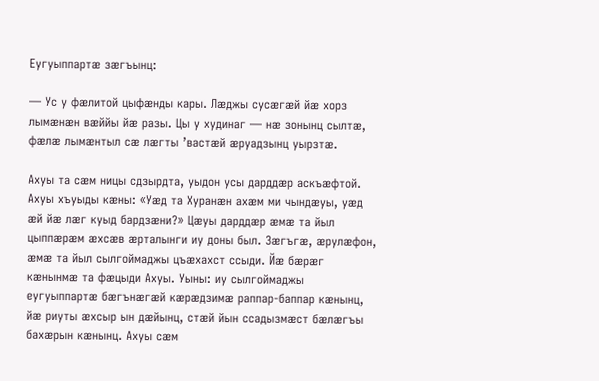Еугуыппартæ зæгъынц:

— Ус у фæлитой цыфæнды кары. Лæджы сусæгæй йæ хорз лымæнæн вæййы йæ разы. Цы у худинаг — нæ зонынц сылтæ, фæлæ лымæнтыл сæ лæгты ’вастæй æруадзынц уырзтæ.

Ахуы та сæм ницы сдзырдта, уыдон усы дарддæр аскъæфтой. Ахуы хъуыды кæны: «Уæд та Хуранæн ахæм ми чындæуы, уæд æй йæ лæг куыд бардзæни?» Цæуы дарддæр æмæ та йыл цыппæрæм æхсæв æрталынги иу доны был. Зæгъгæ, æрулæфон, æмæ та йыл сылгоймаджы цъæхахст ссыди. Йæ бæрæг кæнынмæ та фæцыди Ахуы. Уыны: иу сылгоймаджы еугуыппартæ бæгънæгæй кæрæдзимæ раппар-баппар кæнынц, йæ риуты æхсыр ын дæйынц, стæй йын ссадызмæст бæлæгъы бахæрын кæнынц. Ахуы сæм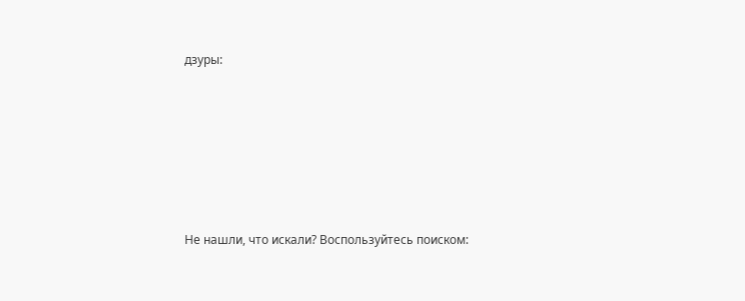дзуры:






Не нашли, что искали? Воспользуйтесь поиском: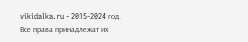vikidalka.ru - 2015-2024 год. Все права принадлежат их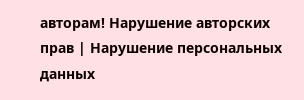авторам! Нарушение авторских прав | Нарушение персональных данных